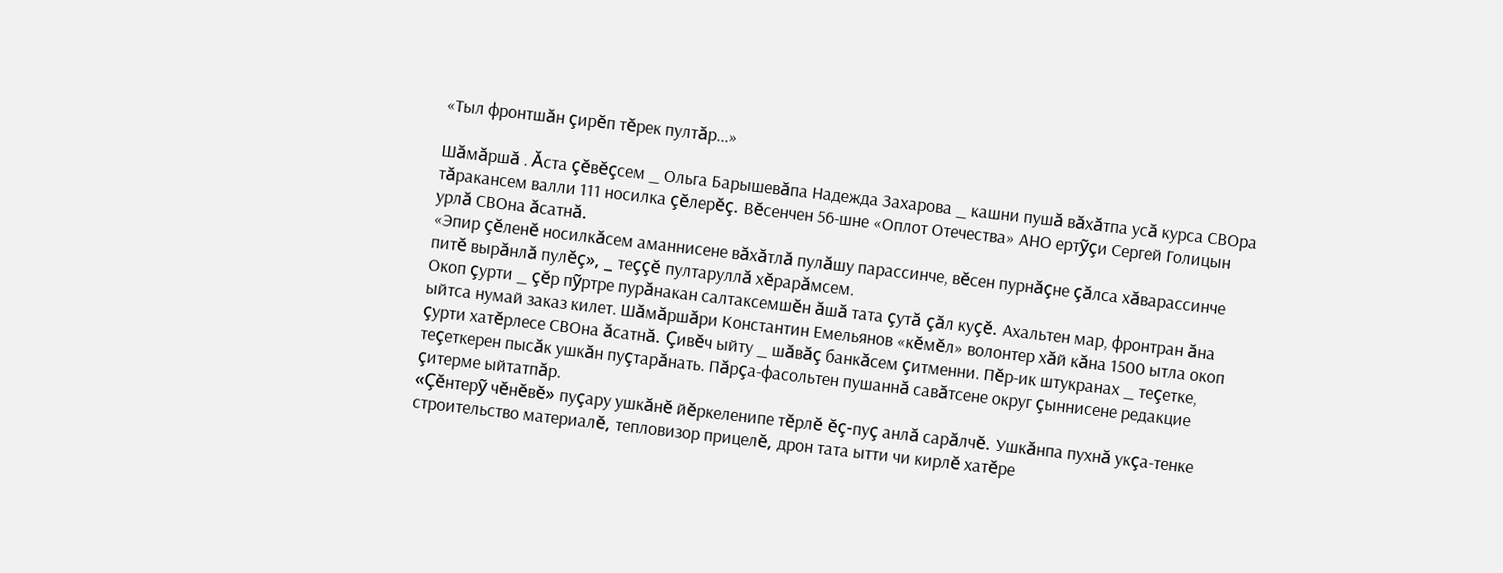«Тыл фронтшăн çирĕп тĕрек пултăр...»

Шăмăршă . Ăста çĕвĕçсем _ Ольга Барышевăпа Надежда Захарова _ кашни пушă вăхăтпа усă курса СВОра тăракансем валли 111 носилка çĕлерĕç. Вĕсенчен 56-шне «Оплот Отечества» АНО ертỹçи Сергей Голицын урлă СВОна ăсатнă.
«Эпир çĕленĕ носилкăсем аманнисене вăхăтлă пулăшу парассинче, вĕсен пурнăçне çăлса хăварассинче питĕ вырăнлă пулĕç», _ теççĕ пултаруллă хĕрарăмсем.
Окоп çурти _ çĕр пỹртре пурăнакан салтаксемшĕн ăшă тата çутă çăл куçĕ. Ахальтен мар, фронтран ăна ыйтса нумай заказ килет. Шăмăршăри Константин Емельянов «кĕмĕл» волонтер хăй кăна 1500 ытла окоп çурти хатĕрлесе СВОна ăсатнă. Çивĕч ыйту _ шăвăç банкăсем çитменни. Пĕр-ик штукранах _ теçетке, теçеткерен пысăк ушкăн пуçтарăнать. Пăрçа-фасольтен пушаннă савăтсене округ çыннисене редакцие çитерме ыйтатпăр.
«Çĕнтерỹ чĕнĕвĕ» пуçару ушкăнĕ йĕркеленипе тĕрлĕ ĕç-пуç анлă сарăлчĕ. Ушкăнпа пухнă укçа-тенке строительство материалĕ, тепловизор прицелĕ, дрон тата ытти чи кирлĕ хатĕре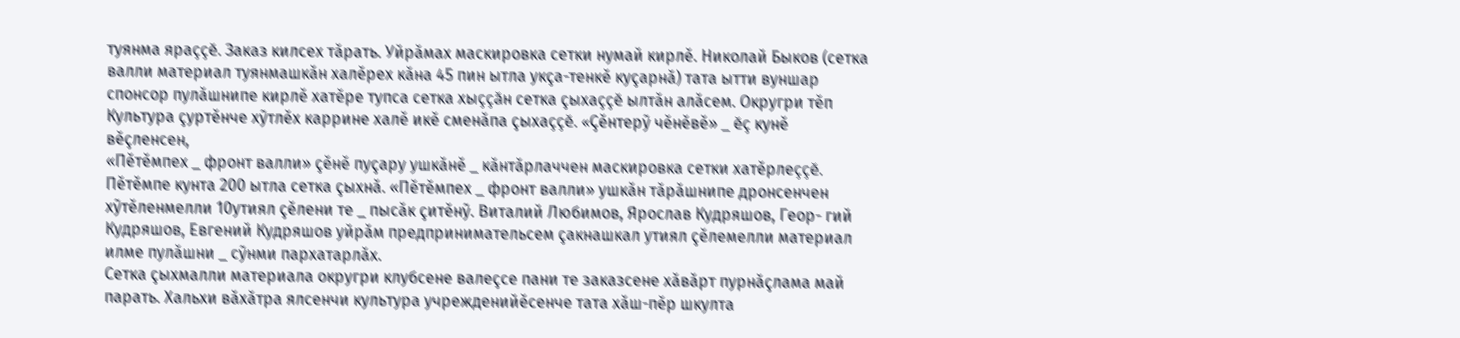туянма яраççĕ. Заказ килсех тăрать. Уйрăмах маскировка сетки нумай кирлĕ. Николай Быков (сетка валли материал туянмашкăн халĕрех кăна 45 пин ытла укçа-тенкĕ куçарнă) тата ытти вуншар спонсор пулăшнипе кирлĕ хатĕре тупса сетка хыççăн сетка çыхаççĕ ылтăн алăсем. Округри тĕп Культура çуртĕнче хỹтлĕх каррине халĕ икĕ сменăпа çыхаççĕ. «Çĕнтерỹ чĕнĕвĕ» _ ĕç кунĕ вĕçленсен,
«Пĕтĕмпех _ фронт валли» çĕнĕ пуçару ушкăнĕ _ кăнтăрлаччен маскировка сетки хатĕрлеççĕ. Пĕтĕмпе кунта 200 ытла сетка çыхнă. «Пĕтĕмпех _ фронт валли» ушкăн тăрăшнипе дронсенчен хỹтĕленмелли 10утиял çĕлени те _ пысăк çитĕнỹ. Виталий Любимов, Ярослав Кудряшов, Геор- гий Кудряшов, Евгений Кудряшов уйрăм предпринимательсем çакнашкал утиял çĕлемелли материал илме пулăшни _ сỹнми пархатарлăх.
Сетка çыхмалли материала округри клубсене валеçсе пани те заказсене хăвăрт пурнăçлама май парать. Хальхи вăхăтра ялсенчи культура учрежденийĕсенче тата хăш-пĕр шкулта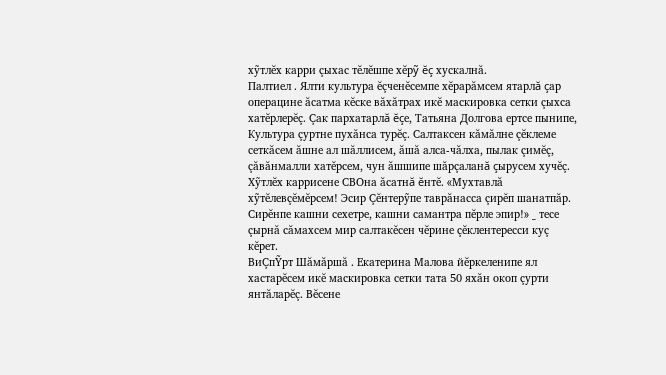хỹтлĕх карри çыхас тĕлĕшпе хĕрỹ ĕç хускалнă.
Палтиел . Ялти культура ĕçченĕсемпе хĕрарăмсем ятарлă çар операцине ăсатма кĕске вăхăтрах икĕ маскировка сетки çыхса хатĕрлерĕç. Çак пархатарлă ĕçе, Татьяна Долгова ертсе пынипе, Культура çуртне пухăнса турĕç. Салтаксен кăмăлне çĕклеме сеткăсем ăшне ал шăллисем, ăшă алса-чăлха, пылак çимĕç, çăвăнмалли хатĕрсем, чун ăшшипе шăрçаланă çырусем хучĕç. Хỹтлĕх каррисене СВОна ăсатнă ĕнтĕ. «Мухтавлă хỹтĕлевçĕмĕрсем! Эсир Çĕнтерỹпе таврăнасса çирĕп шанатпăр. Сирĕнпе кашни сехетре, кашни самантра пĕрле эпир!» _ тесе çырнă сăмахсем мир салтакĕсен чĕрине çĕклентересси куç кĕрет.
ВиÇпỸрт Шăмăршă . Екатерина Малова йĕркеленипе ял хастарĕсем икĕ маскировка сетки тата 50 яхăн окоп çурти янтăларĕç. Вĕсене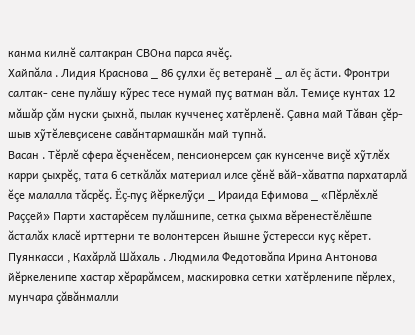канма килнĕ салтакран СВОна парса ячĕç.
Хайпăла . Лидия Краснова _ 86 çулхи ĕç ветеранĕ _ ал ĕç ăсти. Фронтри салтак- сене пулăшу кỹрес тесе нумай пуç ватман вăл. Темиçе кунтах 12 мăшăр çăм нуски çыхнă, пылак кучченеç хатĕрленĕ. Çавна май Тăван çĕр-шыв хỹтĕлевçисене савăнтармашкăн май тупнă.
Васан . Тĕрлĕ сфера ĕçченĕсем, пенсионерсем çак кунсенче виçĕ хỹтлĕх карри çыхрĕç, тата 6 сеткăлăх материал илсе çĕнĕ вăй-хăватпа пархатарлă ĕçе малалла тăсрĕç. Ĕç-пуç йĕркелỹçи _ Ираида Ефимова _ «Пĕрлĕхлĕ Раççей» Парти хастарĕсем пулăшнипе, сетка çыхма вĕренестĕлĕшпе ăсталăх класĕ ирттерни те волонтерсен йышне ỹстересси куç кĕрет.
Пуянкасси , Кахăрлă Шăхаль . Людмила Федотовăпа Ирина Антонова йĕркеленипе хастар хĕрарăмсем, маскировка сетки хатĕрленипе пĕрлех, мунчара çăвăнмалли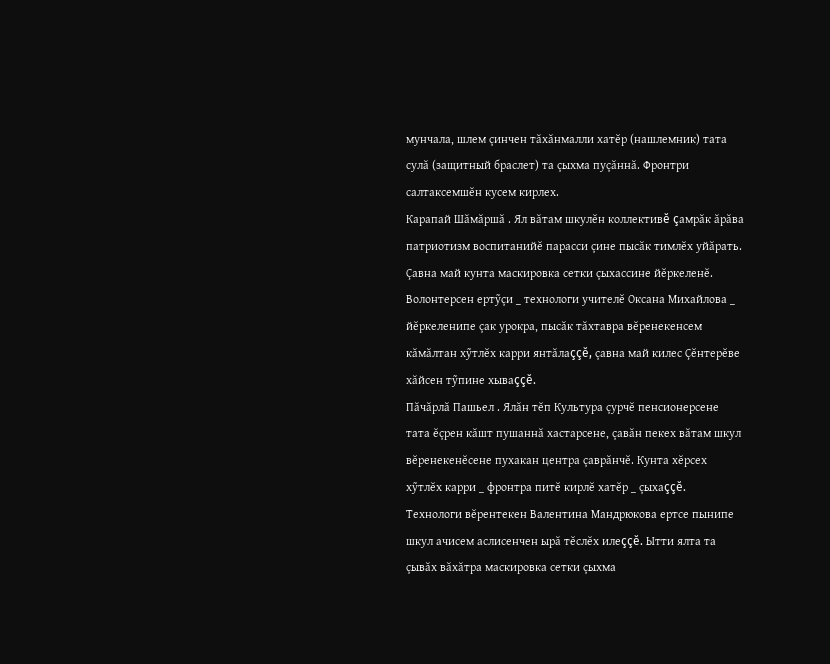мунчала, шлем çинчен тăхăнмалли хатĕр (нашлемник) тата сулă (защитный браслет) та çыхма пуçăннă. Фронтри салтаксемшĕн кусем кирлех.
Карапай Шăмăршă . Ял вăтам шкулĕн коллективĕ çамрăк ăрăва патриотизм воспитанийĕ парасси çине пысăк тимлĕх уйăрать. Çавна май кунта маскировка сетки çыхассине йĕркеленĕ. Волонтерсен ертỹçи _ технологи учителĕ Оксана Михайлова _ йĕркеленипе çак урокра, пысăк тăхтавра вĕренекенсем кăмăлтан хỹтлĕх карри янтăлаççĕ, çавна май килес Çĕнтерĕве хăйсен тỹпине хываççĕ.
Пăчăрлă Пашьел . Ялăн тĕп Культура çурчĕ пенсионерсене тата ĕçрен кăшт пушаннă хастарсене, çавăн пекех вăтам шкул вĕренекенĕсене пухакан центра çаврăнчĕ. Кунта хĕрсех хỹтлĕх карри _ фронтра питĕ кирлĕ хатĕр _ çыхаççĕ. Технологи вĕрентекен Валентина Мандрюкова ертсе пынипе шкул ачисем аслисенчен ырă тĕслĕх илеççĕ. Ытти ялта та çывăх вăхăтра маскировка сетки çыхма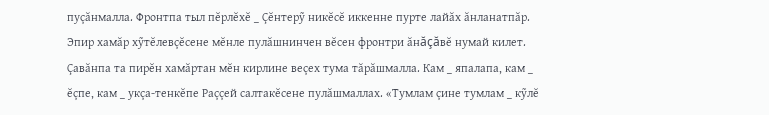пуçăнмалла. Фронтпа тыл пĕрлĕхĕ _ Çĕнтерỹ никĕсĕ иккенне пурте лайăх ăнланатпăр. Эпир хамăр хỹтĕлевçĕсене мĕнле пулăшнинчен вĕсен фронтри ăнăçăвĕ нумай килет. Çавăнпа та пирĕн хамăртан мĕн кирлине веçех тума тăрăшмалла. Кам _ япалапа, кам _ ĕçпе, кам _ укçа-тенкĕпе Раççей салтакĕсене пулăшмаллах. «Тумлам çине тумлам _ кỹлĕ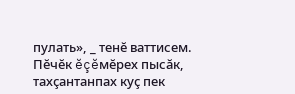пулать», _ тенĕ ваттисем. Пĕчĕк ĕçĕмĕрех пысăк, тахçантанпах куç пек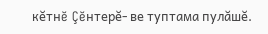кĕтнĕ Çĕнтерĕ- ве туптама пулăшĕ.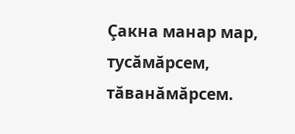Çакна манар мар, тусăмăрсем, тăванăмăрсем.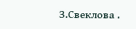З.Свеклова .